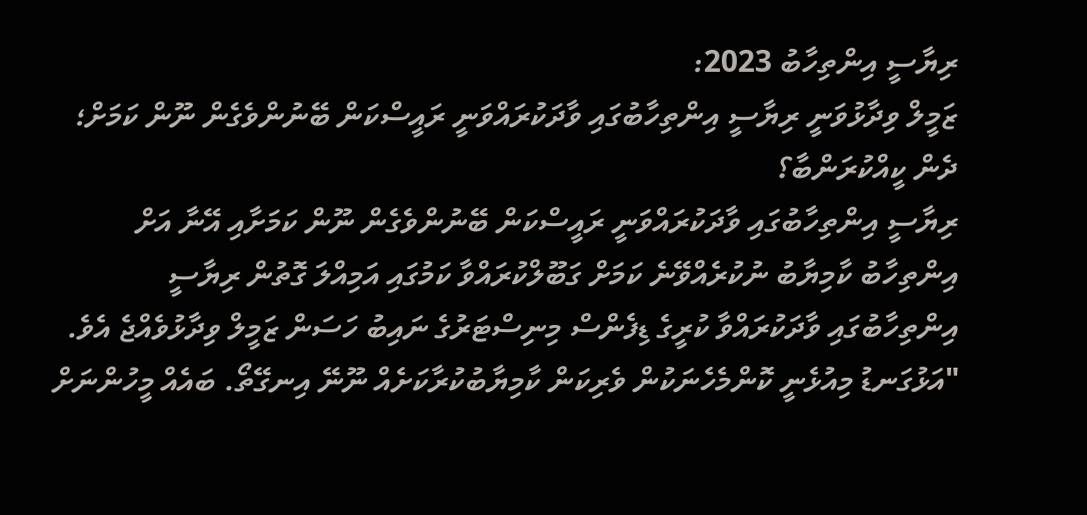ރިޔާސީ އިންތިހާބު 2023:
ޒަމީލް ވިދާޅުވަނީ ރިޔާސީ އިންތިހާބުގައި ވާދަކުރައްވަނީ ރައީސްކަން ބޭނުންވެގެން ނޫން ކަމަށް؛ ދެން ކީއްކުރަންބާ؟
ރިޔާސީ އިންތިހާބުގައި ވާދަކުރައްވަނީ ރައީސްކަން ބޭނުންވެގެން ނޫން ކަމަށާއި އޭނާ އަށް އިންތިހާބު ކާމިޔާބު ނުކުރެއްވޭނެ ކަމަށް ގަބޫލްކުރައްވާ ކަމުގައި އަމިއްލަ ގޮތުން ރިޔާސީ އިންތިހާބުގައި ވާދަކުރައްވާ ކުރީގެ ޑިފެންސް މިނިސްޓަރުގެ ނައިބު ހަސަން ޒަމީލް ވިދާޅުވެއްޖެ އެވެ.
"އަޅުގަނޑު މިއުޅެނީ ކޮންމެހެނަކުން ވެރިކަން ކާމިޔާބުކުރާކަށެއް ނޫނޭ އިނގޭތޯ. ބައެއް މީހުންނަށް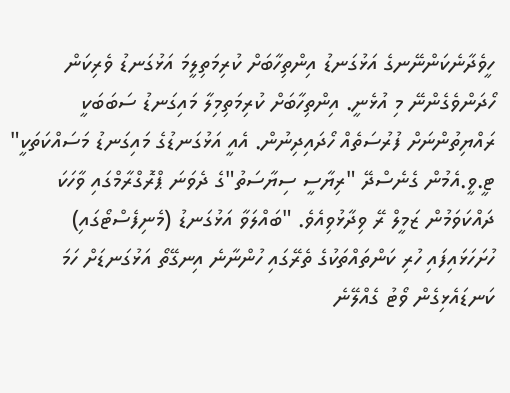ހީވެދާނެކަންނޭނގެ އަޅުގަނޑު އިންތިހާބަށް ކުރިމަތިލީމަ އަޅުގަނޑު ވެރިކަން ހޯދަންވެގެންނޭ މި އުޅެނީ. އިންތިހާބަށް ކުރިމަތިމިލާ މައިގަނޑު ސަބަބަކީ ރައްޔިތުންނަށް ފުރުސަތެއް ހޯދައިދިނުން. އެއީ އަޅުގަނޑުގެ މައިގަނޑު މަސައްކަތަކީ" ޓީ.ވީ.އެމުން ގެނެސްދޭ "ރިޔާސީ ސިޔާސަތު"ގެ ދެވަނަ ޕްރޮގްރާމްގައި ވާހަކަ ދައްކަވަމުން ޒަމީލް ރޭ ވިދާޅުވިއެވެ. "ބައްލަވާ އަޅުގަނޑު (މެނިފެސްޓޯގައި) ހުށަހަޅައިފައި ހުރި ކަންތައްތަކުގެ ތެރޭގައި ހުންނާނެ އިނގޭތޯ އަޅުގަނޑަށް ހަމަ ކަނޑައެޅިގެން ވޯޓު ގެއްލޭނެ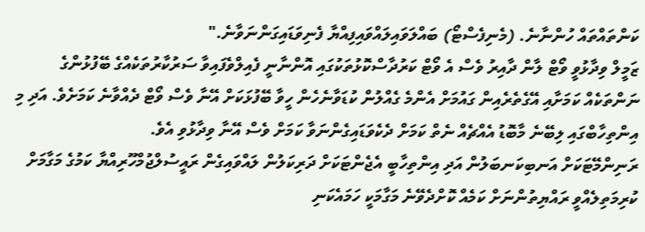ކަންތައްތައް ހުންނާނެ. (މެނިފެސްޓޯ) ބައްލަވައިލައްވައިފިއްޔާ ފެނިވަޑައިގަންނަވާނެ."
ޒަމީލް ވިދާޅުވީ ވޯޓް ލާން ދާއިރު ވެސް އެ ވޯޓް ކަރުދާސްކޮޅުތަކުގައި އޮންނާނީ ފެއިލްވެފައިވާ ސަރުކާރުތަކެއްގެ ބޭފުޅުންގެ ނަންތަކެއް ކަމަށާއި އޭގެތެރެއިން ގައުމަށް އެންމެ ގެއްލުން ކުޑަވާނެހެން ހީވާ ބޭފުޅަކަށް އޭނާ ވެސް ވޯޓް ދެއްވާނެ ކަމަށެވެ. އަދި މި އިންތިހާބްގައި ލިބޭނެ މާބޮޑު އެއްޗެއް ނެތް ކަމަށް ދެކެވަޑައިގެންނަވާ ކަމަށް ވެސް އޭނާ ވިދާޅުވި އެވެ.
ރަނިންމޭޓަކަށް އަނބިކަނބަލުން އަދި އިންތިހާބީ އެޖެންޓަކަށް ދަރިކަލުން ލައްވައިގެން ރައީސުލްޖުމްހޫރިއްޔާ ކަމުގެ މަގާމަށް ކުރިމަތިލެއްވީ ރައްޔިތުންނަށް ކަމެއް ކޮށްދެވޭނެ މަގާމަކީ ހަމައެކަނި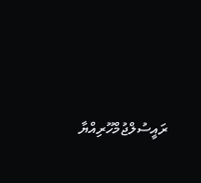ރައީސުލްޖުމްހޫރިއްޔާ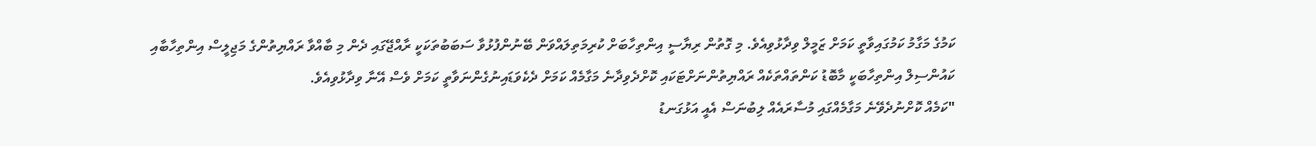ކަމުގެ މަގާމު ކަމުގައިވާތީ ކަމަށް ޒަމީލް ވިދާޅުވިއެވެ. މި ގޮތުން ރިޔާސީ އިންތިހާބަށް ކުރިމަތިލައްވަން ބޭނުންފުޅުވާ ސަބަބުތަކަކީ ރާއްޖޭގައި ދެން މި ބާއްވާ ރައްޔިތުންގެ މަޖިލީސް އިންތިހާބާއި ކައުންސިލް އިންތިހާބަކީ މާބޮޑު ކަންތައްތަކެއް ރައްޔިތުންނަށްޓަކައި ކޮށްދެވިދާނެ މަގާމެއް ކަމަށް ދެކެވަޑައިނުގެންނަވާތީ ކަމަށް ވެސް އޭނާ ވިދާޅުވިއެވެ.
"ކަމެއް ކޮށްނުދެވޭނެ މަގާމެއްގައި މުސާރައެއް ލިބުނަސް އެއީ އަޅުގަނޑު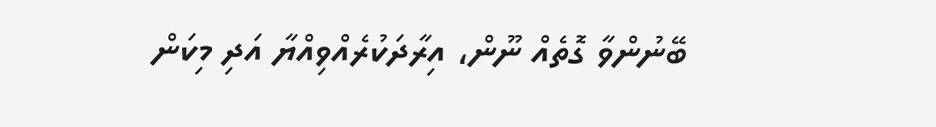ބޭނުންވާ ގޮތެއް ނޫން، އިރާދަކުރެއްވިއްޔާ އަދި މިކަން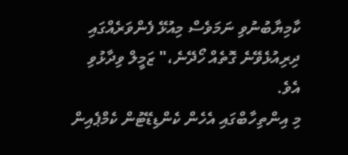ކާމިޔާބުނުވި ނަމަވެސް މިއުޅޭ ފެންވަރެއްގައި ދިރިއުޅެވޭނެ ގޮތެއް ހޯދޭނެ،" ޒަމީލް ވިދާޅުވި އެވެ.
މި އިންތިހާބްގައި އެހެން ކެންޑިޑޭޓުން ކެމްޕެއިން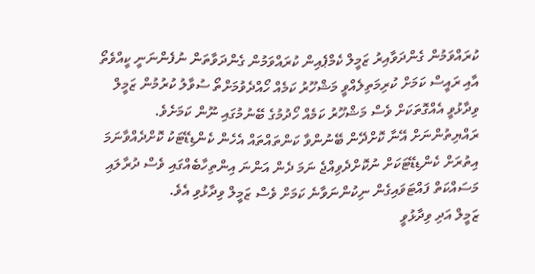ކުރައްވަމުން ގެންދަވާއިރު ޒަމީލް ކެމްޕެއިން ކުރައްވަމުން ގެންދަވާތަން ނުފެންނަނީ ކީއްވެތޯ އާއި ރައީސް ކަމަށް ކުރިމަތިލެއްވީ މަޝްހޫރު ކަމެއް ހޯއްދެވުމަށްތޯ ސުވާލު ކުރުމުން ޒަމީލް ވިދާޅުވީ އެއްގޮތަކަށް ވެސް މަޝްހޫރު ކަމެއް ހޯދުމުގެ ބޭނުމުގައި ނޫން ކަމަށެވެ. ރައްޔިތުންނަށް އޭނާ ކޮށްދޭން ބޭނުންވާ ކަންތައްތައް އެހެން ކެންޑިޑޭޓަކު ކޮށްދެއްވާނަމަ އިތުރަށް ކެންޑިޑޭޓަކަށް ނުކޮށްދެވިއްޖެ ނަމަ ދެން އަންނަ އިންތިހާބެއްގައި ވެސް ދުރާލައި މަސައްކަތް ފައްޓަވައިގެން ނިކުންނަވާނެ ކަމަށް ވެސް ޒަމީލް ވިދާޅުވި އެވެ.
ޒަމީލް އަދި ވިދާޅުވީ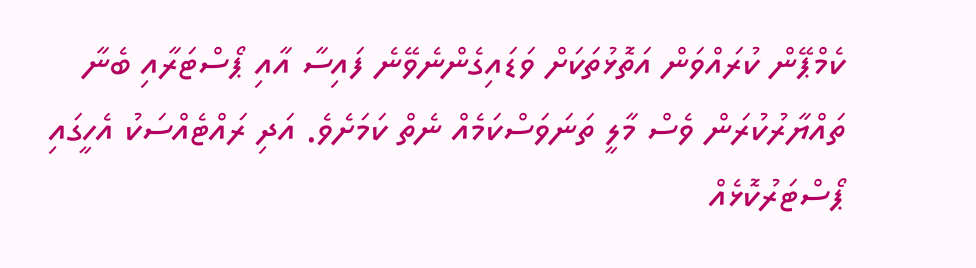ކެމްޕޭން ކުރައްވަން އަތޮޅުތަކަށް ވަޑައިގެންނެވޭނެ ފައިސާ އާއި ޕޯސްޓަރާއި ބެނާ ތައްޔާރުކުރަން ވެސް މާލީ ތަނަވަސްކަމެއް ނެތް ކަމަށެވެ. އަދި ރައްޓެއްސަކު އެހީގައި ޕޯސްޓަރުކޮޅެއް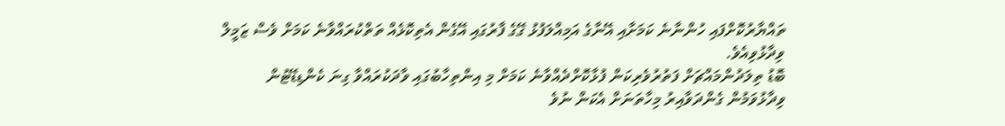ތައްޔާރުކޮށްފައި ހުންނާނެ ކަމަށާއި އޭނާގެ އަމިއްލަފުޅު ގޭގެ ފާރުގައި އޭގެން އެތިކޮޅެއް ތަތްކުރައްވާނެ ކަމަށް ވެސް ޒަމީލް ވިދާޅުވިއެވެ.
ބޮޑު ތިލަދުންމައްޗަށް ފަތުރުވެރިކަން ފުޅާކޮށްދެއްވާނެ ކަމަށް މި އިންތިހާބުގައި ވާދަކުރައްވާ ގިނަ ކެންޑިޑޭޓުން ވިދާޅުވަމުން ގެންދަވާއިރު މިހާތަނަށް އެކަން ނުވެ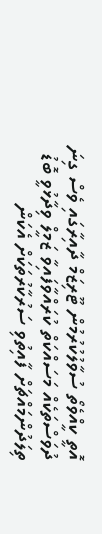އޮތީ ކީއްވެތޯ ސުވާލުކުރުމުން ޓޫރިޒަމް ދާއިރާގައި ވެސް ގިނަ ދުވަސްތަކެއް މަސައްކަތް ކުރައްވާފައިވާ ޒަމީލް ވިދާޅުވީ ބޮޑު ތިލަދުންމައްޗަށް ފާއިތުވި ސަރުކާރުތަކަށް އެކަން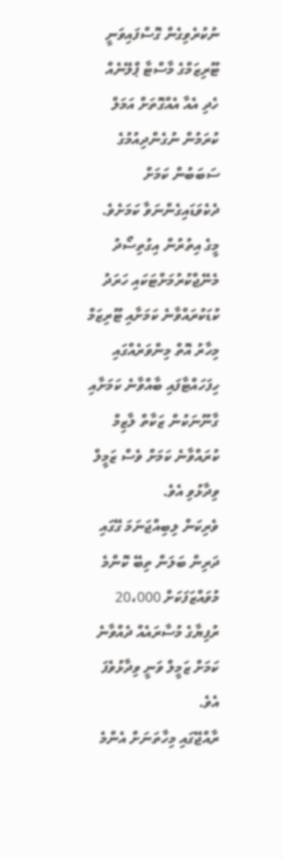ނުކުރެވިގެން ގޮސްފައިވަނީ ޓޫރިޒަމްގެ މާސްޓާ ޕްލޭނެއް ހެދި އެއާ އެއްގޮތަށް އަމަލް ކުރަމުން ނުގެންދިއުމުގެ ސަބަބުން ކަމަށް ދެކެވަޑައިގެންނަވާ ކަމަށެވެ.
މީގެ އިތުރުން އިގުތިސޯދު މެނޭޖްކުރުމަށްޓަކައި ހަރަދު ކުޑަކުރައްވާނެ ކަމަށާއި ޓޫރިޒަމް މިހާރު އޮތް މިންވަރެއްގައި ހިފަހައްޓާފައި ބާއްވާނެ ކަމަށާއި ގާނޫނަކުން ޒަކާތް ލާޒިމް ކުރައްވާނެ ކަމަށް ވެސް ޒަމީލް ވިދާޅުވި އެވެ.
ވެރިކަން ލިބިއްޖަނަމަ ގޭގައި ދަރިން ބަލަން ތިބޭ ކޮންމެ މުވައްޒަފަކަށް 20،000 ރުފިޔާގެ މުސާރައެއް ދެއްވާނެ ކަމަށް ޒަމީލް ވަނީ ވިދާޅުވެފަ އެވެ.
ރާއްޖޭގައި މިހާތަނަށް އެންމެ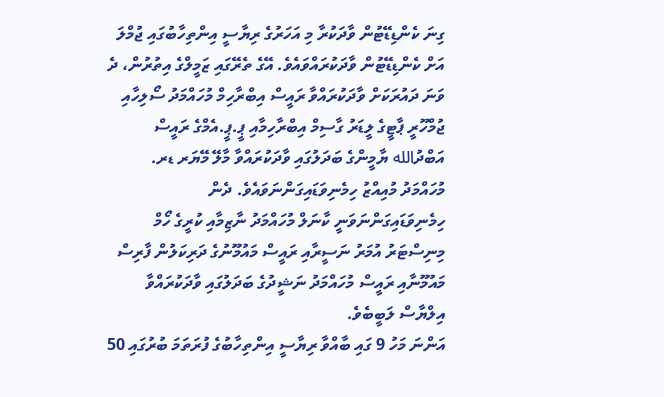ގިނަ ކެންޑިޑޭޓުން ވާދަކުރާ މި އަހަރުގެ ރިޔާސީ އިންތިހާބުގައި ޖުމްލަ އަށް ކެންޑިޑޭޓުން ވާދަކުރައްވައެވެ. އޭގެ ތެރޭގައި ޒަމީލްގެ އިތުރުން، ދެ ވަނަ ދައުރަކަށް ވާދަކުރައްވާ ރައީސް އިބްރާހިމް މުހައްމަދު ސޯލިހާއި ޖުމްހޫރީ ޕާޓީގެ ލީޑަރު ގާސިމް އިބްރާހިމާއި ޕީ.ޕީ.އެމްގެ ރައީސް އަބްދުالله ޔާމީންގެ ބަދަލުގައި ވާދަކުރައްވާ މާލޭ މޭޔަރ ޑރ. މުހައްމަދު މުއިއްޒު ހިމެނިވަޑައިގަންނަވައެވެ. ދެން ހިމެނިވަޑައިގަންނަވަނީ ކާނަލް މުހައްމަދު ނާޒިމާއި ކުރީގެ ހޯމް މިނިސްޓަރު އުމަރު ނަސީރާއި ރައީސް މައުމޫނުގެ ދަރިކަލުން ފާރިސް މައުމޫނާއި ރައީސް މުހައްމަދު ނަޝީދުގެ ބަދަލުގައި ވާދަކުރައްވާ އިލްޔާސް ލަބީބެވެ.
އަންނަ މަހު 9 ގައި ބާއްވާ ރިޔާސީ އިންތިހާބުގެ ފުރަތަމަ ބުރުގައި 50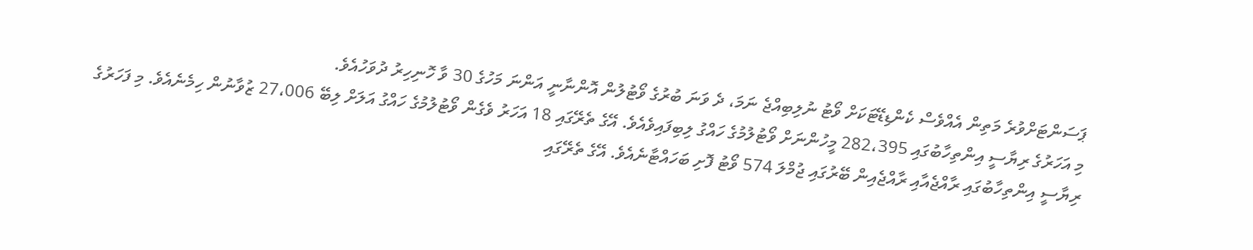ޕަސަންޓަށްވުރެ މަތިން އެއްވެސް ކެންޑިޑޭޓަކަށް ވޯޓު ނުލިބިއްޖެ ނަމަ، ދެ ވަނަ ބުރުގެ ވޯޓުލުން އޮންނާނީ އަންނަ މަހުގެ 30 ވާ ހޮނިހިރު ދުވަހުއެވެ.
މި އަހަރުގެ ރިޔާސީ އިންތިހާބުގައި 282،395 މީހުންނަށް ވޯޓުލުމުގެ ހައްގު ލިބިފައިވެއެވެ. އޭގެ ތެރޭގައި 18 އަހަރު ވެގެން ވޯޓުލުމުގެ ހައްގު އަލަށް ލިބޭ 27،006 ޒުވާނުން ހިމެނެއެވެ. މި ފަހަރުގެ ރިޔާސީ އިންތިހާބުގައި ރާއްޖެއާއި ރާއްޖެއިން ބޭރުގައި ޖުމްލަ 574 ވޯޓު ފޮށި ބަހައްޓާނެއެވެ. އޭގެ ތެރޭގައި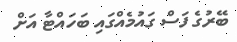ބޭރުގެ ފަސް ގައުމެއްގައި ބަހައްޓާ އަށް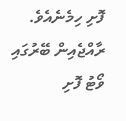ފޮށި ހިމެނެއެވެ. ރާއްޖެއިން ބޭރުގައި ވޯޓު ފޮށި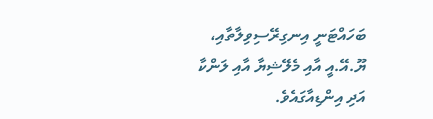ބަހައްޓަނީ އިނގިރޭސިވިލާތާއި، ޔޫ.އޭ.އީ އާއި މެލޭޝިޔާ އާއި ލަންކާ އަދި އިންޑިއާގައެވެ.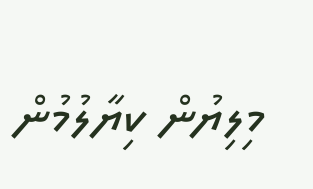މިލިޔުން ކިޔާލުމުން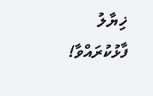ޚިޔާލު ފާޅުކުރައްވާ!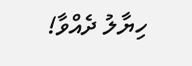ހިޔާލު ދެއްވާ!